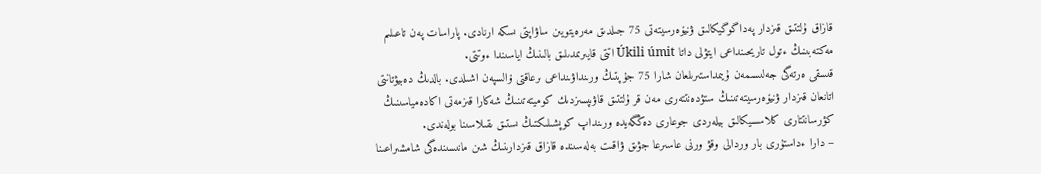قازاق ۇلتتىق قىزدار پەداگوگيكالىق ۋنيۆەرسيتەتى 75 جىلدىق مەرەيتويىن ساۋاپتى ىسكە ارنادى. پاراسات پەن تاعىلىم مەكتەبىنىڭ ءتول تاريحىنداعى ايتۋلى داتا Úkili úmit اتتى قايىرىمدىلىق بالىنىڭ اياسىندا ءوتتى.
قىسقى ەرتەگى جەلىسىمەن ۇيىمداستىرىلعان شارا 75 جۇپتىڭ ورىنداۋىنداعى ىرعاقتى ۆالسپەن اشىلدى. بالدىڭ دەبيۋتانتى اتانعان قىزدار ۋنيۆەرسيتەتىنىڭ ستۋدەنتتەرى مەن قر ۇلتتىق قاۋىپسىزدىك كوميتەتىنىڭ شەكارا قىزمەتى اكادەمياسىنىڭ كۋرسانتتارى كلاسسيكالىق بيلەردى جوعارى دەڭگەيدە ورىنداپ كوپشىلىكتىڭ ىستىق ىقىلاسىنا بولەندى.
– دارا ءداستۇرى بار وردالى وقۋ ورنى عاسىرعا جۋىق ۋاقىت بەلەسىندە قازاق قىزدارىنىڭ شىن مانىسىندەگى شامشىراعىنا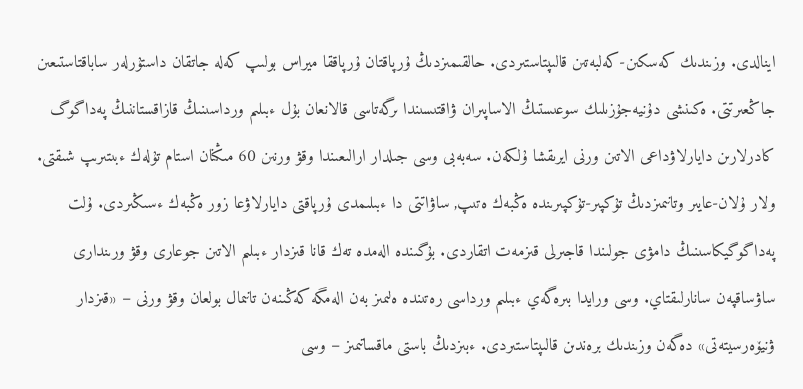اينالدى. وزىندىك كەسكىن-كەلبەتىن قالىپتاستىردى. حالقىمىزدىڭ ۇرپاقتان ۇرپاققا ميراس بولىپ كەلە جاتقان داستۇرلەر ساباقتاستىعىن جاڭعىرتتى. ەكىنشى دۇنيەجۇزىلىك سوعىستىڭ الاساپىران ۋاقتىسىندا ىرگەتاسى قالانعان بۇل ءبىلىم ورداسىنىڭ قازاقستاننىڭ پەداگوگ كادرلارىن دايارلاۋداعى الاتىن ورنى ايرىقشا ۇلكەن. سەبەبى وسى جىلدار ارالىعىندا وقۋ ورنىن 60 مىڭنان استام تۇلەك ءبىتىرىپ شىقتى. ولار ۇلان-عايىر وتانىمىزدىڭ تۇكپىر-تۇكپىرىندە ەڭبەك ەتىپ, ساۋاتتى دا ءبىلىمدى ۇرپاقتى دايارلاۋعا زور ەڭبەك ءسىڭىردى. ۇلت پەداگوگيكاسىنىڭ دامۋى جولىندا قاجىرلى قىزمەت اتقاردى. بۇگىندە الەمدە تەك قانا قىزدار ءبىلىم الاتىن جوعارى وقۋ ورىندارى ساۋساقپەن سانارلىقتاي. وسى ورايدا بىرەگەي ءبىلىم ورداسى رەتىندە ەلىمىز بەن الەمگە كەڭىنەن تانىمال بولعان وقۋ ورنى – «قىزدار ۋنيۆەرسيتەتى» دەگەن وزىندىك برەندىن قالىپتاستىردى. ءبىزدىڭ باستى ماقساتىمىز – وسى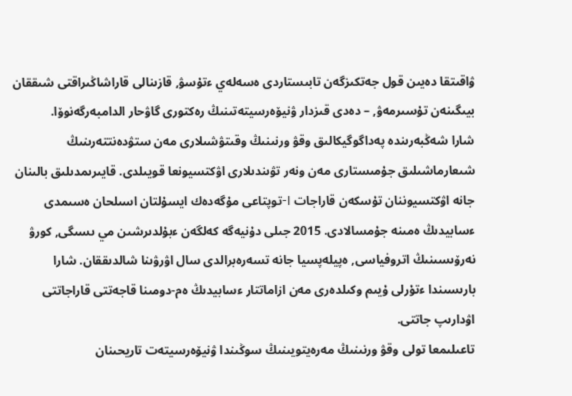ۋاقىتقا دەيىن قول جەتكىزگەن تابىستاردى ەسەلەي ءتۇسۋ, قازىنالى قاراشاڭىراقتى شىققان بيىگىنەن تۇسىرمەۋ, – دەدى قىزدار ۋنيۆەرسيتەتىنىڭ رەكتورى گاۋحار الدامبەرگەنوۆا.
شارا شەڭبەرىندە پەداگوگيكالىق وقۋ ورنىنىڭ وقىتۋشىلارى مەن ستۋدەنتتەرىنىڭ شىعارماشىلىق جۇمىستارى مەن ونەر تۋىندىلارى اۋكتسيونعا قويىلدى. قايىرىمدىلىق بالىنان جانە اۋكتسيوننان تۇسكەن قاراجات I-توپتاعى مۇگەدەك ايسۇلتان اسىلحان ەسىمدى ءسابيدىڭ ەمىنە جۇمسالادى. 2015 جىلى دۇنيەگە كەلگەن ءبۇلدىرشىن مي ىسىگى, كورۋ نەرۆىسىنىڭ اتروفياسى, ەپيلەپسيا جانە تسەرەبرالدى سال اۋرۋىنا شالدىققان. شارا بارىسىندا ءتۇرلى ۇيىم وكىلدەرى مەن ازاماتتار ءسابيدىڭ ەم-دومىنا قاجەتتى قاراجاتتى اۋدارىپ جاتتى.
تاعىلىمعا تولى وقۋ ورنىنىڭ مەرەيتويىنىڭ سوڭىندا ۋنيۆەرسيتەت تاريحىنان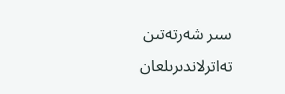سىر شەرتەتىن تەاترلاندىرىلعان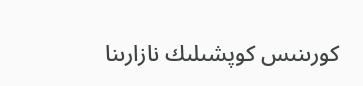كورىنىس كوپشىلىك نازارىنا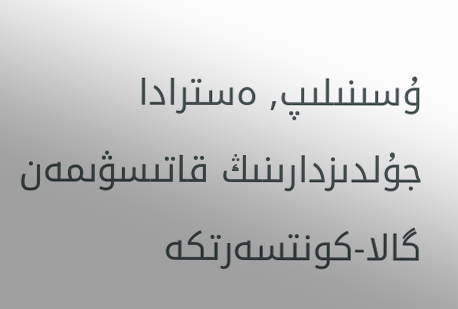ۇسىنىلىپ, ەسترادا جۇلدىزدارىنىڭ قاتىسۋىمەن گالا-كونتسەرتكە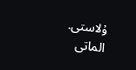ۇلاستى.
الماتى